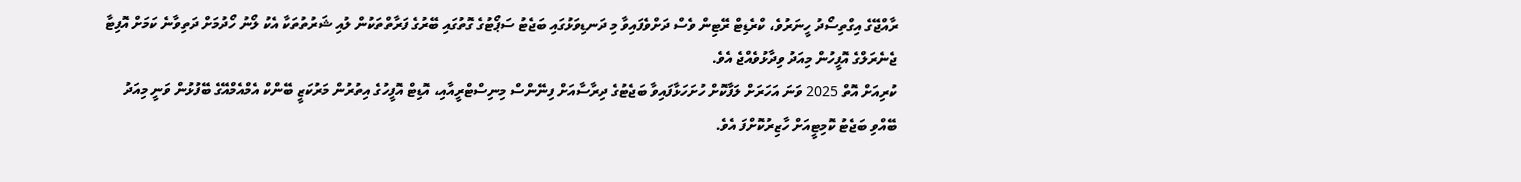ރާއްޖޭގެ އިގްތިސޯދު ހީނަރުވެ، ކްރެޑިޓް ރޭޓިން ވެސް ދަށްވެފައިވާ މި ދަނޑިވަޅުގައި ބަޖެޓު ސަޕޯޓުގެ ގޮތުގައި ބޭރުގެ ފަރާތްތަކުން ލުއި ޝަރުތުތަކާ އެކު ލޯނު ހޯދުމަށް ދަތިވާނެ ކަމަށް އޮފިޓާ ޖެނެރަލްގެ އޮފީހުން މިއަދު ވިދާޅުވެއްޖެ އެވެ.
ކުރިއަށް އޮތް 2025 ވަނަ އަހަރަށް ލަފާކޮށް ހުށަހަޅާފައިވާ ބަޖެޓުގެ ދިރާސާއަށް ފިނޭންސް މިނިސްޓްރީއާއި، އޮޑިޓް އޮފީހުގެ އިތުރުން މަރުކަޒީ ބޭންކް އެމްއެމްއޭގެ ބޭފުޅުން ވަނީ މިއަދު ބޭއްވި ބަޖެޓު ކޮމިޓީއަށް ހާޒިރުކޮށްފަ އެވެ.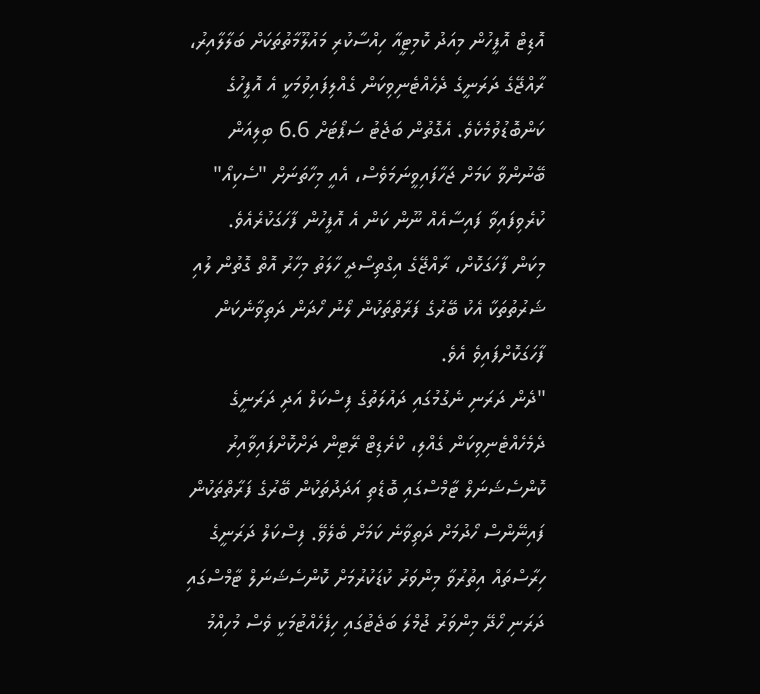އޮޑިޓް އޮފީހުން މިއަދު ކޮމިޓީއާ ހިއްސާކުރި މައުލޫމާތުތަކަށް ބަލާލާއިރު، ރާއްޖޭގެ ދަރަނީގެ ދެހެއްޓެނިވިކަން ގެއްލިފައިވުމަކީ އެ އޮފީހުގެ ކަންބޮޑުވުމެކެވެ. އެގޮތުން ބަޖެޓު ސަޕޯޓަށް 6.6 ބިލިއަން ބޭނުންވާ ކަމަށް ޖަހާފައިވީނަމަވެސް، އެއީ މިހާތަނަށް "ސެކިއޯ" ކުރެވިފައިވާ ފައިސާއެއް ނޫން ކަން އެ އޮފީހުން ފާހަގަކުރެއެވެ.
މިކަން ފާހަގަކޮށް، ރާއްޖޭގެ އިގްތިސޯދީ ހާލަތު މިހާރު އޮތް ގޮތުން ލުއި ޝަރުތުތަކާ އެކު ބޭރުގެ ފަރާތްތަކުން ލޯނު ހޯދަން ދަތިވާނެކަން ފާހަގަކޮށްފައިވެ އެވެ.
"ދެން ދަރަނި ނެގުމުގައި ދައުލަތުގެ ފިސްކަލް އަދި ދަރަނީގެ ދެމެހެއްޓެނިވިކަން ގެއްލި، ކްރެޑިޓް ރޭޓިން ދަށްކޮށްފައިވާއިރު ކޮންސެޝަނަލް ޓާމްސްގައި ބޮޑެތި އަދަދުތަކުން ބޭރުގެ ފަރާތްތަކުން ފައިނޭންސް ހޯދުމަށް ދަތިވާނެ ކަމަށް ބެލެވޭ. ފިސްކަލް ދަރަނީގެ ހިރާސްތައް އިތުރުވާ މިންވަރު ކުޑަކުރުމަށް ކޮންސެޝަނަލް ޓާމްސްގައި ދަރަނި ހޯދޭ މިންވަރު ޖުމްލަ ބަޖެޓުގައި ހިފެހެއްޓުމަކީ ވެސް މުހިއްމު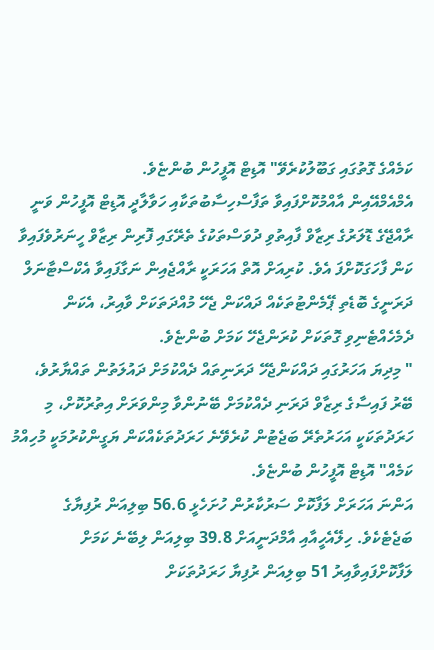ކަމެއްގެ ގޮތުގައި ގަބޫލުކުރެވޭ" އޮޑިޓް އޮފީހުން ބުންޏެވެ.
އެމްއެމްއޭއިން އާއްމުކޮށްފައިވާ ތަފާސްހިސާބުތަކާއި ހަވާލާދީ އޮޑިޓް އޮފީހުން ވަނީ ރާއްޖޭގެ ޑޮލަރުގެ ރިޒާވް ފާއިތުވި ދުވަސްތަކުގެ ތެރޭގައި ފޮރިން ރިޒާވް ހީނަރުވެފައިވާ ކަން ފާހަގަކޮށްފަ އެވެ. ކުރިއަށް އޮތް އަހަރަކީ ރާއްޖެއިން ނަގާފައިވާ އެކްސްޓާނަލް ދަރަނީގެ ބޮޑެތި ޕޭމެންޓުތަކެއް ދައްކަން ޖެހޭ މުއްދަތަކަށް ވާއިރު، އެކަން ދެމެހެއްޓެނިވި ގޮތަކަށް ކުރަންޖެހޭ ކަމަށް ބުންޏެވެ.
" މިދިޔަ އަހަރުގައި ދައްކަންޖެހޭ ދަރަނިތައް ދެއްކުމަށް ދައުލަތުން ތައްޔާރުވެ، ބޭރު ފައިސާގެ ރިޒާވް ދަރަނި ދެއްކުމަށް ބޭނުންވާ މިންވަރަށް އިތުރުކޮށް، މި ހަރަދުތަކަކީ އަހަރުތެރޭ ބަޖެޓުން ކުރެވޭނެ ހަރަދުތަކެއްކަން ޔަގީންކުރުމަކީ މުހިއްމު ކަމެއް" އޮޑިޓް އޮފީހުން ބުންޏެވެ.
އަންނަ އަހަރަށް ލަފާކޮށް ސަރުކާރުން ހުށަހެޅީ 56.6 ބިލިއަން ރުފިޔާގެ ބަޖެޓެކެވެ. ހިލޭއެހީއާއި އާމްދަނީއަށް 39.8 ބިލިއަން ލިބޭނެ ކަމަށް ލަފާކޮށްފައިވާއިރު 51 ބިލިއަން ރުފިޔާ ހަރަދުތަކަށް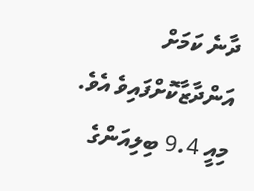ދާނެ ކަމަށް އަންދާޒާކޮށްފައިވެ އެވެ. މިއީ 9.4 ބިލިއަންގެ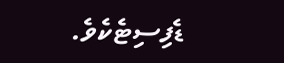ޑެފިސިޓެކެވެ.